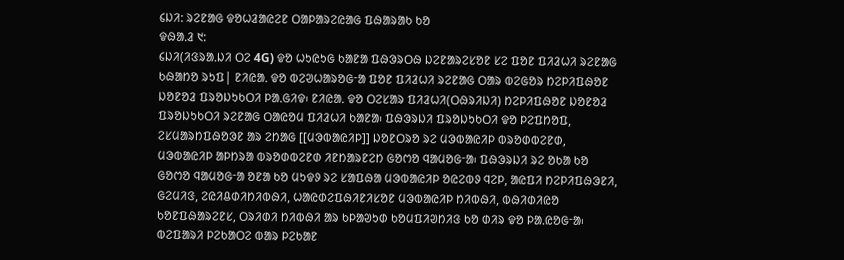᱔ᱡᱤ: ᱨᱮᱱᱟᱜ ᱫᱚᱦᱲᱟᱭᱮᱱ ᱛᱟᱞᱟᱨᱮᱭᱟᱜ ᱯᱷᱟᱨᱟᱠ ᱠᱚ
ᱫᱷᱟᱹᱲ ᱑:
᱔ᱡᱤ(ᱤᱝᱨᱟᱹᱡᱤ ᱛᱮ 4G) ᱫᱚ ᱦᱩᱭᱩᱜ ᱠᱟᱱᱟ ᱯᱷᱳᱨᱛᱷ ᱡᱮᱱᱟᱨᱮᱥᱚᱱ ᱥᱮ ᱯᱚᱱ ᱯᱤᱲᱦᱤ ᱨᱮᱱᱟᱜ ᱠᱷᱟᱴᱚ ᱨᱩᱯ| ᱱᱤᱭᱟᱹ ᱫᱚ ᱵᱮᱣᱦᱟᱨᱚᱜᱼᱟ ᱯᱚᱱ ᱯᱤᱲᱦᱤ ᱨᱮᱱᱟᱜ ᱛᱟᱨ ᱵᱮᱜᱚᱨ ᱴᱮᱞᱤᱯᱷᱚᱱ ᱡᱚᱱᱚᱲ ᱯᱨᱚᱡᱩᱠᱛᱤ ᱞᱟᱹᱜᱤᱫ᱾ ᱱᱤᱭᱟᱹ ᱫᱚ ᱛᱮᱥᱟᱨ ᱯᱤᱲᱦᱤ(ᱛᱷᱨᱤᱡᱤ) ᱴᱮᱞᱤᱯᱷᱚᱱ ᱡᱚᱱᱚᱲ ᱯᱨᱚᱡᱩᱠᱛᱤ ᱨᱮᱱᱟᱜ ᱛᱟᱭᱚᱢ ᱯᱤᱲᱦᱤ ᱠᱟᱱᱟ᱾ ᱯᱷᱳᱨᱡᱤ ᱯᱨᱚᱡᱩᱠᱛᱤ ᱫᱚ ᱞᱮᱯᱴᱚᱯ, ᱮᱥᱢᱟᱨᱴᱯᱷᱚᱳᱱ ᱟᱨ ᱮᱴᱟᱜ [[ᱢᱳᱵᱟᱭᱤᱞ]] ᱡᱚᱱᱛᱨᱚ ᱨᱮ ᱢᱳᱵᱟᱭᱤᱞ ᱵᱨᱚᱰᱵᱮᱱᱰ, ᱢᱳᱵᱟᱭᱤᱞ ᱟᱞᱴᱨᱟ ᱵᱨᱚᱰᱵᱮᱱᱰ ᱤᱱᱴᱟᱨᱱᱮᱴ ᱜᱚᱬᱚ ᱧᱟᱢᱚᱜᱼᱟ᱾ ᱯᱷᱳᱨᱡᱤ ᱨᱮ ᱚᱠᱟ ᱠᱚ ᱜᱚᱬᱚ ᱧᱟᱢᱚᱜᱼᱟ ᱚᱱᱟ ᱠᱚ ᱢᱩᱫᱽ ᱨᱮ ᱥᱟᱯᱷᱟ ᱢᱳᱵᱟᱭᱤᱞ ᱚᱭᱮᱵᱽ ᱧᱮᱞ, ᱟᱭᱯᱤ ᱴᱮᱞᱤᱯᱷᱳᱱᱤ, ᱜᱮᱢᱤᱝ, ᱮᱭᱤᱪᱰᱤᱴᱤᱵᱷᱤ, ᱦᱟᱭᱰᱮᱯᱷᱤᱱᱤᱥᱚᱱ ᱢᱳᱵᱟᱭᱤᱞ ᱴᱤᱵᱷᱤ, ᱵᱷᱤᱰᱤᱭᱚ ᱠᱚᱱᱯᱷᱟᱨᱮᱱᱥ, ᱛᱨᱤᱰᱤ ᱴᱤᱵᱷᱤ ᱟᱨ ᱠᱞᱟᱣᱩᱰ ᱠᱚᱢᱯᱤᱣᱴᱤᱝ ᱠᱚ ᱰᱤᱨ ᱫᱚ ᱞᱟᱹᱭᱚᱜᱼᱟ᱾
ᱵᱮᱯᱟᱨᱤ ᱞᱮᱠᱟᱛᱮ ᱵᱟᱨ ᱞᱮᱠᱟᱱ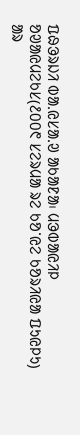ᱯᱷᱳᱨᱡᱤ ᱵᱟᱹᱭᱥᱟᱹᱣ ᱟᱠᱟᱱᱟ᱾ ᱢᱳᱵᱟᱭᱤᱞ ᱚᱣᱟᱭᱢᱮᱠᱥ(᱒᱐᱐᱖ ᱥᱮᱨᱢᱟ ᱨᱮ ᱠᱚᱸᱭᱮ ᱠᱚᱨᱤᱭᱟ ᱯᱩᱭᱞᱩ) ᱟᱨ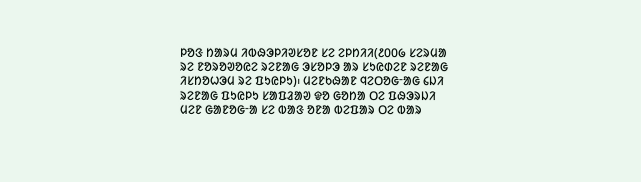ᱞᱚᱝ ᱴᱟᱨᱢ ᱤᱵᱷᱳᱞᱤᱣᱥᱚᱱ ᱥᱮ ᱮᱞᱴᱤᱤ(᱒᱐᱐᱙ ᱥᱮᱨᱢᱟ ᱨᱮ ᱱᱚᱨᱚᱣᱚᱭᱮ ᱨᱮᱱᱟᱜ ᱳᱥᱚᱞᱳ ᱟᱨ ᱥᱩᱭᱰᱮᱱ ᱨᱮᱱᱟᱜ ᱤᱥᱴᱚᱦᱳᱢ ᱨᱮ ᱯᱩᱭᱞᱩ)᱾ ᱢᱮᱱᱠᱷᱟᱱ ᱧᱮᱛᱚᱜᱼᱟᱜ ᱔ᱡᱤ ᱨᱮᱱᱟᱜ ᱯᱩᱭᱞᱩ ᱥᱟᱯᱲᱟᱣ ᱫᱚ ᱜᱚᱴᱟ ᱛᱮ ᱯᱷᱳᱨᱡᱤ ᱢᱮᱱ ᱜᱟᱱᱚᱜᱼᱟ ᱥᱮ ᱵᱟᱝ ᱚᱱᱟ ᱵᱮᱯᱟᱨ ᱛᱮ ᱵᱟᱨ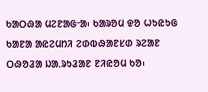ᱠᱟᱛᱷᱟ ᱢᱮᱱᱟᱜᱼᱟ᱾ ᱠᱟᱨᱚᱢ ᱫᱚ ᱦᱩᱭᱩᱜ ᱠᱟᱱᱟ ᱟᱭᱮᱢᱴᱤ ᱮᱰᱵᱷᱟᱱᱥᱰ ᱨᱮᱟᱱ ᱛᱷᱚᱲᱟ ᱡᱟᱹᱨᱩᱲᱟᱱ ᱱᱤᱭᱚᱢ ᱠᱚ᱾